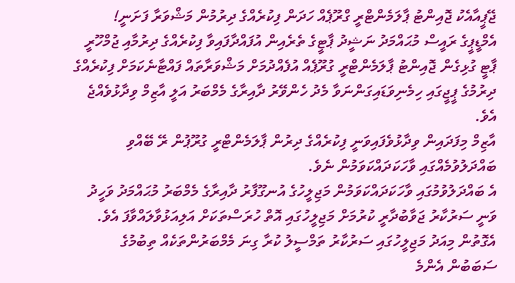ޖޭޕީއާއެކު ޖޮއިންޓު ޕާލަމެންޓްރީ ގްރޫޕެއް ހަދަން ފިކުރެއްގެ ދިރުމުން މަޝްވަރާ ފަށަނީ!
އެމްޑީޕީގެ ރައީސް މުޙައްމަދު ނަޝީދު ޕާޓީގެ ތެރެއިން އުފައްދާފައިވާ ފިކުރެއްގެ ދިރުމާއި ޖުމްހޫރީ ޕާޓީ ގުޅިގެން ޖޮއިންޓު ޕާލަމެންޓްރީ ގުރޫޕެއް އުފެއްދުމަށް މަޝްވަރާތައް ފައްޓާނެކަމަށް ފިކުރެއްގެ ދިރުމުގެ ޕީޖީގައި ހިމެނިވަޑައިގަންނަވާ މެދު ހެންވޭރު ދާއިރާގެ މެމްބަރު އަލީ އާޒިމް ވިދާޅުވެއްޖެ އެވެ.
އާޒިމް މިފަދައިން ވިދާޅުވެފައިވަނީ ފިކުރެއްގެ ދިރުން ޕާލަމެންޓްރީ ގުރޫޕުން ރޭ ބޭއްވި ބައްދަލުވުމެއްގައި ވާހަކަދައްކަވަމުން ނެވެ.
އެ ބައްދަލުވުމުގައި ވާހަކަދައްކަވަމުން މަޖިލީހުގެ އުނގޫފާރު ދާއިރާގެ މެމްބަރު މުޙައްމަދު ވަހީދު ވަނީ ސަރުކާރު ޖަވާބުދާރީ ކުރުމަށް މަޖިލީހުގައި އޮތް ހުރަސްތަކަށް އަލިއަޅުވާލައްވާފަ އެވެ.
އެގޮތުން މިއަދު މަޖިލީހުގައި ސަރުކާރު ތަމްސީލު ކުރާ ގިނަ މެމްބަރުންތަކެއް ތިބުމުގެ ސަބަބުން އެންމެ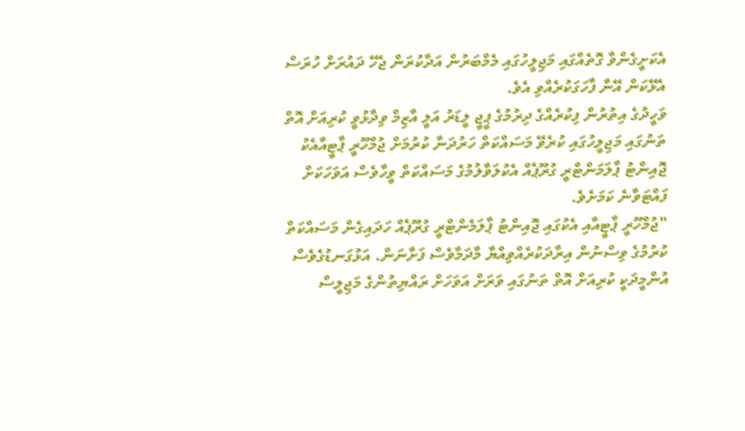އެކަށީގެންވާ ގޮތެއްގައި މަޖިލީހުގައި މެމްބަރުން އަދާކުރަން ޖެހޭ ދައުރަށް ހުރަސް އެޅޭކަން އޭނާ ފާހަގަކުރެއްވި އެވެ.
ވަހީދުގެ އިތުރުން ފިކުރެއްގެ ދިރުމުގެ ޕީޖީ ލީޑަރު އަލީ އާޒިމް ވިދާޅުވީ ކުރިއަށް އޮތް ތަނުގައި މަޖިލީހުގައި ކުރެވޭ މަސައްކަތް ހަރުދަނާ ކުރުމަށް ޖުމްހޫރީ ޕާޓީއާއެކު ޖޮއިންޓު ޕާލަމަންޓްރީ ގުރޫޕެއް އެކުލަވާލުމުގެ މަސައްކަތް ވީހާވެސް އަވަހަކަށް ފައްޓަވާނެ ކަމަށެވެ.
"ޖުމްހޫރީ ޕާޓީއާއި އެކުގައި ޖޮއިންޓު ޕާލަމެންޓްރީ ގުރޫޕެއް ހަދައިގެން މަސައްކަތް ކުރުމުގެ ވިސްނުން އިރާދަކުރެއްވިއްޔާ މާދަމާވެސް ފަށާނަން. އަޅުގަނޑުގެވެސް އުންމީދަކީ ކުރިއަށް އޮތް ތަނުގައި ވަރަށް އަވަހަށް ރައްޔިތުންގެ މަޖިލީސް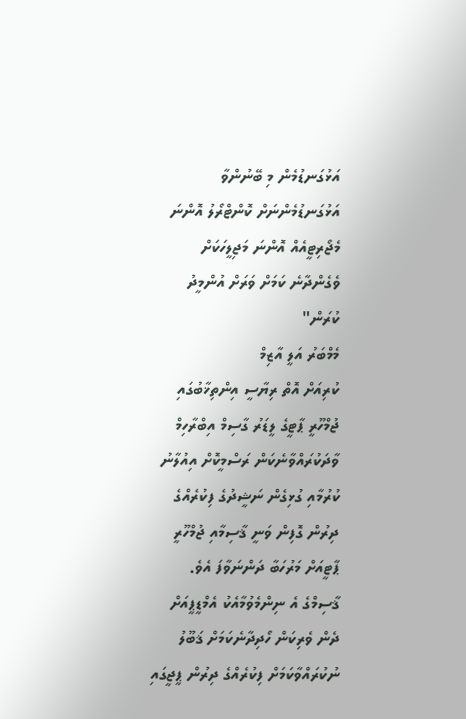އަޅުގަނޑުމެން މި ބޭނުންވާ އަޅުގަނޑުމެންނަށް ކޮންޓްރޯލު އޮންނަ މެޖޯރިޓީއެއް އޮންނަ މަޖިލީހަކަށް ވެގެންދާނެ ކަމަށް ވަރަށް އުންމީދު ކުރަން"
މެމްބަރު އަލީ އާޒިމް
ކުރިއަށް އޮތް ރިޔާސީ އިންތިޚާބުގައި ޖުމްހޫރީ ޕާޓީގެ ލީޑަރު ގާސިމް އިބްރާހިމް ވާދަކުރައްވާނެކަން ރަސްމީކޮށް އިއުލާނު ކުރުމާއި ގުޅިގެން ނަޝީދުގެ ފިކުރެއްގެ ދިރުން ގޮފިން ވަނީ ޤާސިމާއި ޖުމްހޫރީ ޕާޓީއަށް މަރުހަބާ ދަންނަވާފަ އެވެ.
ޤާސިމްގެ އެ ނިންމެވުމާއެކު އެމްޑީޕީއަށް ދެން ވެރިކަން ހޯދިދާނެކަމަށް ޤަބޫލު ނުކުރައްވާކަމަށް ފިކުރެއްގެ ދިރުން ޕީޖީގައި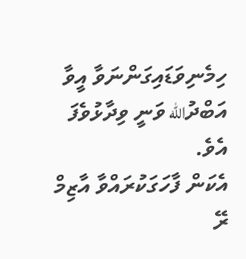ހިމެނިވަޑައިގަންނަވާ އީވާ އަބްދުالله ވަނީ ވިދާޅުވެފަ އެވެ.
އެކަން ފާހަގަކުރައްވާ އާޒިމް ރޭ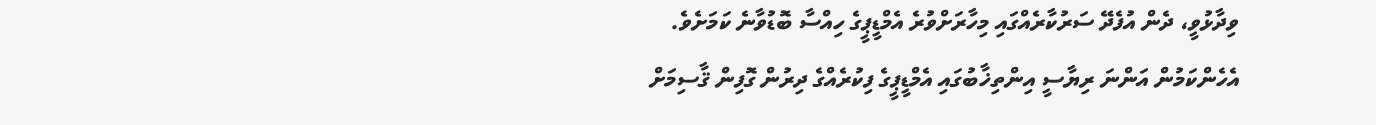ވިދާޅުވީ، ދެން އުފެދޭ ސަރުކާރެއްގައި މިހާރަށްވުރެ އެމްޑީޕީގެ ހިއްސާ ބޮޑުވާނެ ކަމަށެވެ.
އެހެންކަމުން އަންނަ ރިޔާސީ އިންތިޚާބުގައި އެމްޑީޕީގެ ފިކުރެއްގެ ދިރުން ގޮފިން ޤާސިމަށް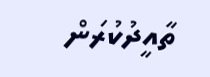ތާއީދުކުރަން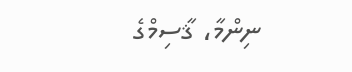ނިންމާ، ޤާސިމްގެ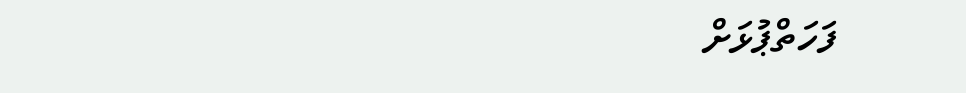ފަހަތްޕުޅަށް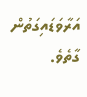އަރާވަޑައިގަތުން ގާތެވެ.